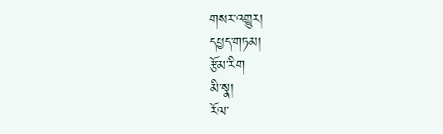གསར་འགྱུར།
དཔྱད་གཏམ།
རྩོམ་རིག
མི་སྣ།
རོལ་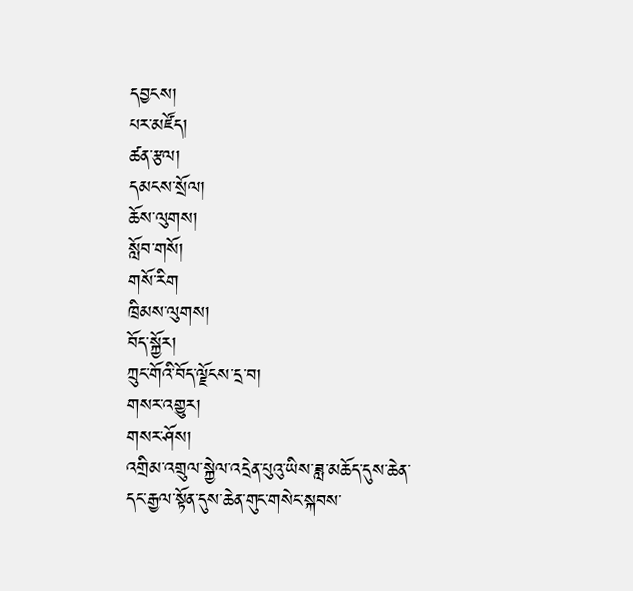དབྱངས།
པར་མཛོད།
ཚན་རྩལ།
དམངས་སྲོལ།
ཆོས་ལུགས།
སློབ་གསོ།
གསོ་རིག
ཁྲིམས་ལུགས།
བོད་སྐྱོར།
ཀྲུང་གོའི་བོད་ལྗོངས་དྲ་བ།
གསར་འགྱུར།
གསར་ཤོས།
འགྲིམ་འགྲུལ་སྐྱེལ་འདྲེན་པུའུ་ཡིས་ཟླ་མཆོད་དུས་ཆེན་དང་རྒྱལ་སྟོན་དུས་ཆེན་གུང་གསེང་སྐབས་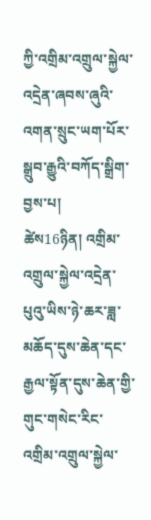ཀྱི་འགྲིམ་འགྲུལ་སྐྱེལ་འདྲེན་ཞབས་ཞུའི་འགན་སྲུང་ཡག་པོར་སྒྲུབ་རྒྱུའི་བཀོད་སྒྲིག་བྱས་པ།
ཚེས16ཉིན། འགྲིམ་འགྲུལ་སྐྱེལ་འདྲེན་པུའུ་ཡིས་ཉེ་ཆར་ཟླ་མཆོད་དུས་ཆེན་དང་རྒྱལ་སྟོན་དུས་ཆེན་གྱི་གུང་གསེང་རིང་འགྲིམ་འགྲུལ་སྐྱེལ་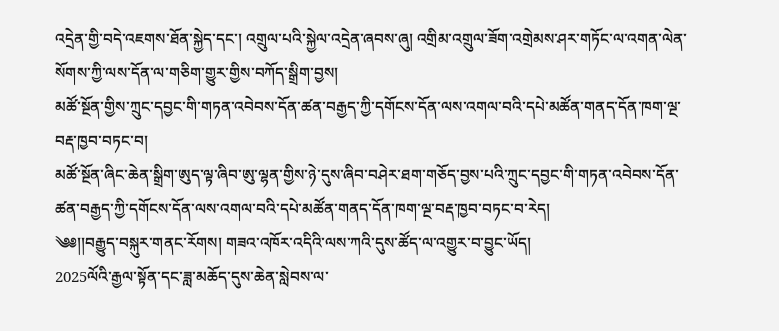འདྲེན་གྱི་བདེ་འཇགས་ཐོན་སྐྱེད་དང་། འགྲུལ་པའི་སྐྱེལ་འདྲེན་ཞབས་ཞུ། འགྲིམ་འགྲུལ་ཟོག་འགྲེམས་ཤར་གཏོང་ལ་འགན་ལེན་སོགས་ཀྱི་ལས་དོན་ལ་གཅིག་གྱུར་གྱིས་བཀོད་སྒྲིག་བྱས།
མཚོ་སྔོན་གྱིས་ཀྲུང་དབྱང་གི་གཏན་འབེབས་དོན་ཚན་བརྒྱད་ཀྱི་དགོངས་དོན་ལས་འགལ་བའི་དཔེ་མཚོན་གནད་དོན་ཁག་ལྔ་བརྡ་ཁྱབ་བཏང་བ།
མཚོ་སྔོན་ཞིང་ཆེན་སྒྲིག་ཨུད་ལྟ་ཞིབ་ཨུ་ལྷན་གྱིས་ཉེ་དུས་ཞིབ་བཤེར་ཐག་གཅོད་བྱས་པའི་ཀྲུང་དབྱང་གི་གཏན་འབེབས་དོན་ཚན་བརྒྱད་ཀྱི་དགོངས་དོན་ལས་འགལ་བའི་དཔེ་མཚོན་གནད་དོན་ཁག་ལྔ་བརྡ་ཁྱབ་བཏང་བ་རེད།
༄༅།།བརྒྱུད་བསྐུར་གནང་རོགས། གཟའ་འཁོར་འདིའི་ལས་ཀའི་དུས་ཚོད་ལ་འགྱུར་བ་བྱུང་ཡོད།
2025ལོའི་རྒྱལ་སྟོན་དང་ཟླ་མཆོད་དུས་ཆེན་སླེབས་ལ་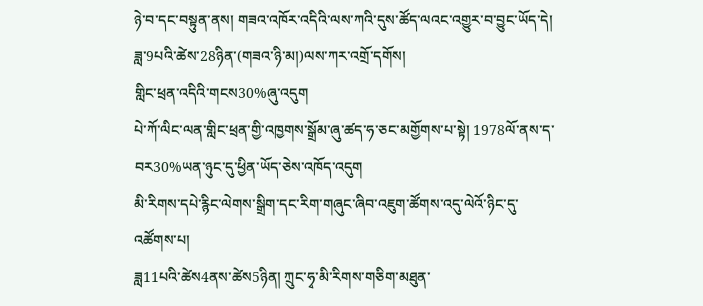ཉེ་བ་དང་བསྟུན་ནས། གཟའ་འཁོར་འདིའི་ལས་ཀའི་དུས་ཚོད་ལའང་འགྱུར་བ་བྱུང་ཡོད་དེ། ཟླ་9པའི་ཚེས་28ཉིན་(གཟའ་ཉི་མ།)ལས་ཀར་འགྲོ་དགོས།
གླིང་ཕྲན་འདིའི་གངས30%ཞུ་འདུག
པེ་ཀོ་ལིང་ལན་གླིང་ཕྲན་གྱི་འཁྱགས་སྒྲོམ་ཞུ་ཚད་ཧ་ཅང་མགྱོགས་པ་སྟེ། 1978ལོ་ནས་ད་བར30%ཡན་ཉུང་དུ་ཕྱིན་ཡོད་ཅེས་འཁོད་འདུག
མི་རིགས་དཔེ་རྙིང་ལེགས་སྒྲིག་དང་རིག་གཞུང་ཞིབ་འཇུག་ཚོགས་འདུ་ལེའོ་ཉིང་དུ་འཚོགས་པ།
ཟླ11པའི་ཚེས4ནས་ཚེས5ཉིན། ཀྲུང་ཧྭ་མི་རིགས་གཅིག་མཐུན་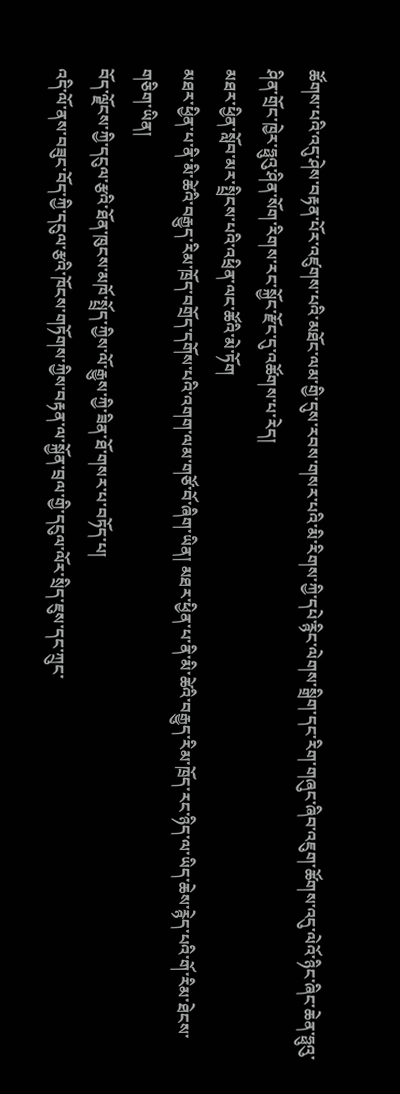ཚོགས་པའི་འདུ་ཤེས་བརྟན་པོར་འཛུགས་པའི་མཐོང་ལམ་གྱི་དུས་རབས་གསར་པའི་མི་རིགས་ཀྱི་དཔེ་རྙིང་ལེགས་སྒྲིག་དང་རིག་གཞུང་ཞིབ་འཇུག་ཚོགས་འདུ་ལེའོ་ཉིང་ཞིང་ཆེན་ཧྥུའུ་ཤིན་གྲོང་ཁྱེར་ཧྥུའུ་ཤིན་སོག་རིགས་རང་སྐྱོང་རྫོང་དུ་འཚོགས་པ་རེད།
མཐར་ཕྱིན་སློབ་མར་སྤྲིངས་པའི་འཕྲིན་ལང་ཚོའི་མེ་ཏོག
མཐར་ཕྱིན་པ་ནི་མི་ཚེའི་བརྒྱུད་རིམ་ཁྲོད་བགྲོད་དགོས་པའི་འགག་ལམ་གཙོ་བོ་ཞིག་ཡིན། མཐར་ཕྱིན་པ་ནི་མི་ཚེའི་བརྒྱུད་རིམ་ཁྲོད་རང་ཉིད་ལ་ཡིད་ཆེས་རྙེད་པའི་གོ་རིམ་ཐེངས་གཅིག་ཡིན།
བོད་ལྗོངས་ཀྱི་དངུལ་རྩའི་ཐོན་ཁུངས་མཁོ་སྤྲོད་ཀྱིས་ལོ་རྒྱུས་ཀྱི་ཟིན་ཐོ་གསར་པ་བཏོད་པ།
འདི་ལོ་ནས་བཟུང་བོད་ཀྱི་དངུལ་རྩའི་ཁོངས་གཏོགས་ཀྱིས་བརྟན་ལ་སྐྱོན་བྲལ་གྱི་དངུལ་ལོར་སྲིད་ཇུས་དང་ཀྲུང་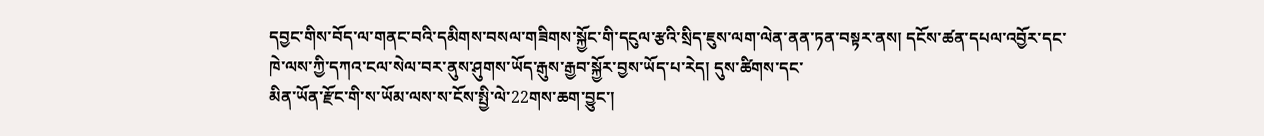དབྱང་གིས་བོད་ལ་གནང་བའི་དམིགས་བསལ་གཟིགས་སྐྱོང་གི་དངུལ་རྩའི་སྲིད་ཇུས་ལག་ལེན་ནན་ཏན་བསྟར་ནས། དངོས་ཚན་དཔལ་འབྱོར་དང་ཁེ་ལས་ཀྱི་དཀའ་ངལ་སེལ་བར་ནུས་ཤུགས་ཡོད་རྒུས་རྒྱབ་སྐྱོར་བྱས་ཡོད་པ་རེད། དུས་ཚིགས་དང་
མིན་ཡོན་རྫོང་གི་ས་ཡོམ་ལས་ས་ངོས་སྤྱི་ལེ་22གས་ཆག་བྱུང་།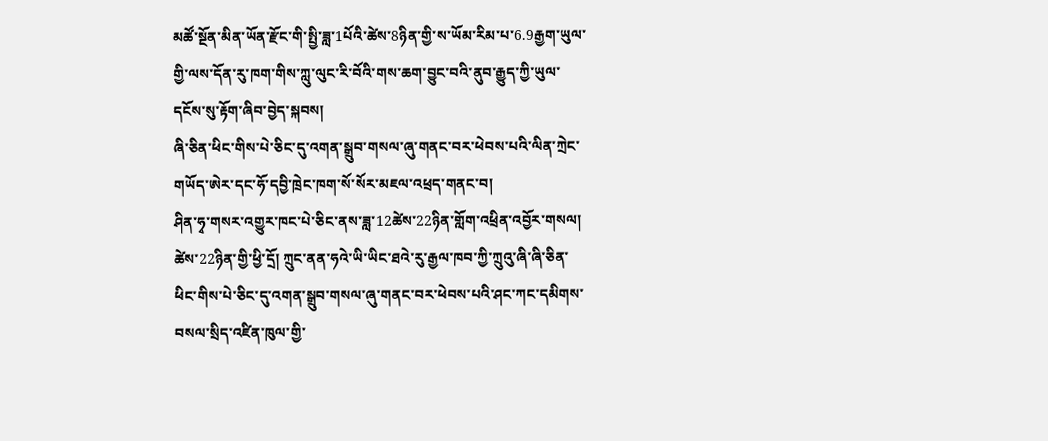མཚོ་སྔོན་མིན་ཡོན་རྫོང་གི་སྤྱི་ཟླ་1པོའི་ཚེས་8ཉིན་གྱི་ས་ཡོམ་རིམ་པ་6.9རྒྱག་ཡུལ་གྱི་ལས་དོན་རུ་ཁག་གིས་ཀླུ་ལུང་རི་བོའི་གས་ཆག་བྱུང་བའི་ནུབ་རྒྱུད་ཀྱི་ཡུལ་དངོས་སུ་རྟོག་ཞིབ་བྱེད་སྐབས།
ཞི་ཅིན་ཕིང་གིས་པེ་ཅིང་དུ་འགན་སྒྲུབ་གསལ་ཞུ་གནང་བར་ཕེབས་པའི་ལིན་ཀྲེང་གཡོད་ཨེར་དང་ཧོ་དབྱི་ཁྲེང་ཁག་སོ་སོར་མཇལ་འཕྲད་གནང་བ།
ཤིན་ཧྭ་གསར་འགྱུར་ཁང་པེ་ཅིང་ནས་ཟླ་12ཚེས་22ཉིན་གློག་འཕྲིན་འབྱོར་གསལ། ཚེས་22ཉིན་གྱི་ཕྱི་དྲོ། ཀྲུང་ནན་ཧའེ་ཡི་ཡིང་ཐའེ་རུ་རྒྱལ་ཁབ་ཀྱི་ཀྲུའུ་ཞི་ཞི་ཅིན་ཕིང་གིས་པེ་ཅིང་དུ་འགན་སྒྲུབ་གསལ་ཞུ་གནང་བར་ཕེབས་པའི་ཤང་ཀང་དམིགས་བསལ་སྲིད་འཛིན་ཁུལ་གྱི་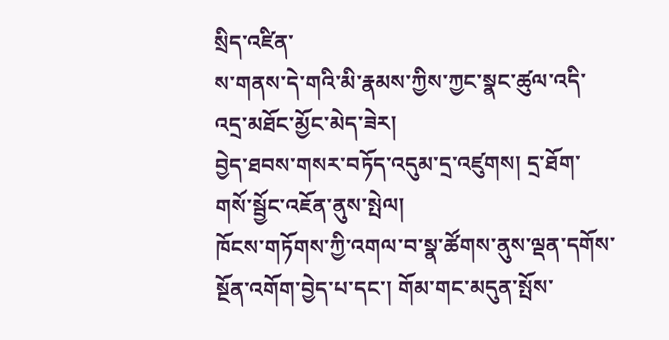སྲིད་འཛིན་
ས་གནས་དེ་གའི་མི་རྣམས་ཀྱིས་ཀྱང་སྣང་ཚུལ་འདི་འདྲ་མཐོང་མྱོང་མེད་ཟེར།
བྱེད་ཐབས་གསར་བཏོད་འདུམ་དྲ་འཛུགས། དྲ་ཐོག་གསོ་སྦྱོང་འཇོན་ནུས་སྤེལ།
ཁོངས་གཏོགས་ཀྱི་འགལ་བ་སྣ་ཚོགས་ནུས་ལྡན་དགོས་སྔོན་འགོག་བྱེད་པ་དང་། གོམ་གང་མདུན་སྤོས་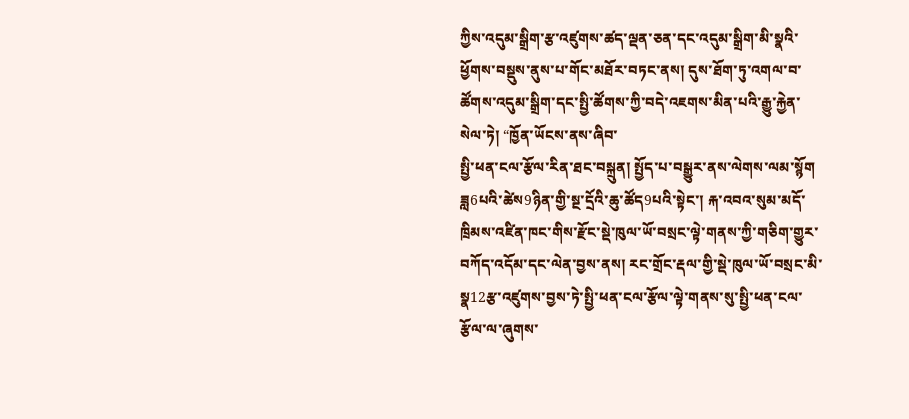ཀྱིས་འདུམ་སྒྲིག་རྩ་འཛུགས་ཚད་ལྡན་ཅན་དང་འདུམ་སྒྲིག་མི་སྣའི་ཕྱོགས་བསྡུས་ནུས་པ་གོང་མཐོར་བཏང་ནས། དུས་ཐོག་ཏུ་འགལ་བ་ཚོགས་འདུམ་སྒྲིག་དང་སྤྱི་ཚོགས་ཀྱི་བདེ་འཇགས་མིན་པའི་རྒྱུ་རྐྱེན་སེལ་ཏེ། “ཁྱོན་ཡོངས་ནས་ཞིབ་
སྤྱི་ཕན་ངལ་རྩོལ་རིན་ཐང་བསྐྲུན། སྤྱོད་པ་བསྒྱུར་ནས་ལེགས་ལམ་སྙོག
ཟླ6པའི་ཚེས9ཉིན་གྱི་སྔ་དྲོའི་ཆུ་ཚོད9པའི་སྟེང་། རྐ་འབའ་སུམ་མདོ་ཁྲིམས་འཛིན་ཁང་གིས་རྫོང་སྡེ་ཁུལ་ཡོ་བསྲང་ལྟེ་གནས་ཀྱི་གཅིག་གྱུར་བཀོད་འདོམ་དང་ལེན་བྱས་ནས། རང་གྲོང་རྡལ་གྱི་སྡེ་ཁུལ་ཡོ་བསྲང་མི་སྣ12རྩ་འཛུགས་བྱས་ཏེ་སྤྱི་ཕན་ངལ་རྩོལ་ལྟེ་གནས་སུ་སྤྱི་ཕན་ངལ་རྩོལ་ལ་ཞུགས་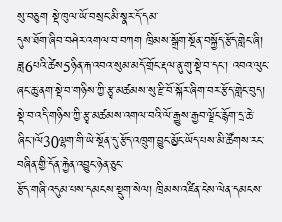སུ་བཅུག སྡེ་ཁུལ་ཡོ་བསྲང་མི་སྣར་དོ་དམ་
དུས་ཐོག་ཞིབ་བཤེར་འགལ་བ་བཀག ཁྲིམས་སྒྲོག་སྔོན་བསྐྱོད་རྩོད་གླེང་ཞི།
ཟླ6པའི་ཚེས5ཉིན་རྐ་འབའ་སུམ་མདོ་གྲོང་རྡལ་ནུ་གུ་སྡེ་བ་དང་། འབའ་ལུང་ཞང་ཆུ་ནག་སྡེ་བ་གཉིས་ཀྱི་རྩྭ་མཚམས་སུ་རྫི་བོ་སྐོར་ཞིག་བར་རྩོད་གླེང་བུད། སྡེ་བ་འདི་གཉིས་ཀྱི་རྩྭ་མཚམས་འགལ་བའི་ལོ་རྒྱུས་རྒྱབ་ལྗོང་རྙོག་དྲ་ཆེ་ཞིང་།ལོ30ལྷག་གི་ཡེ་སྔོན་དུ་རྩོད་འཁྲུག་བྱུང་མྱོང་ཡོད་པས་མི་ཚོགས་རང་བཞིན་གྱི་དོན་རྐྱེན་འབྱུང་ཉེན་ཅུང་
རྩོད་གཞི་འདུམ་པས་དམངས་སྡུག་སེལ། ཁྲིམས་འཛིན་ངེས་ལེན་དམངས་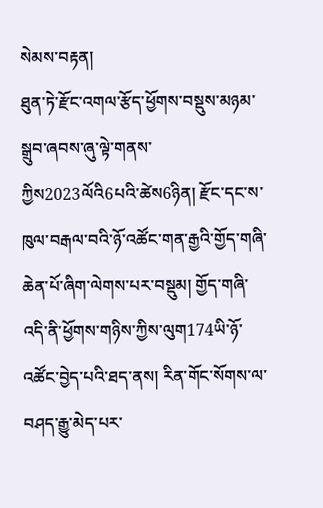སེམས་བརྟན།
ཐུན་ཏེ་རྫོང་འགལ་རྩོད་ཕྱོགས་བསྡུས་མཉམ་སྒྲུབ་ཞབས་ཞུ་ལྟེ་གནས་ཀྱིས2023ལོའི6པའི་ཚེས6ཉིན། རྫོང་དང་ས་ཁུལ་བརྒལ་བའི་ཉོ་འཚོང་གན་རྒྱའི་གྱོད་གཞི་ཆེན་པོ་ཞིག་ལེགས་པར་བསྡུམ། གྱོད་གཞི་འདི་ནི་ཕྱོགས་གཉིས་ཀྱིས་ལུག174ཡི་ཉོ་འཚོང་བྱེད་པའི་ཐད་ནས། རིན་གོང་སོགས་ལ་བཤད་རྒྱུ་མེད་པར་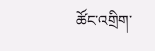ཚོང་འགྲིག་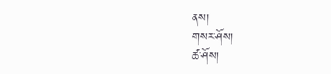ནས།
གསར་ཤོས།
ཚ་ཤོས།